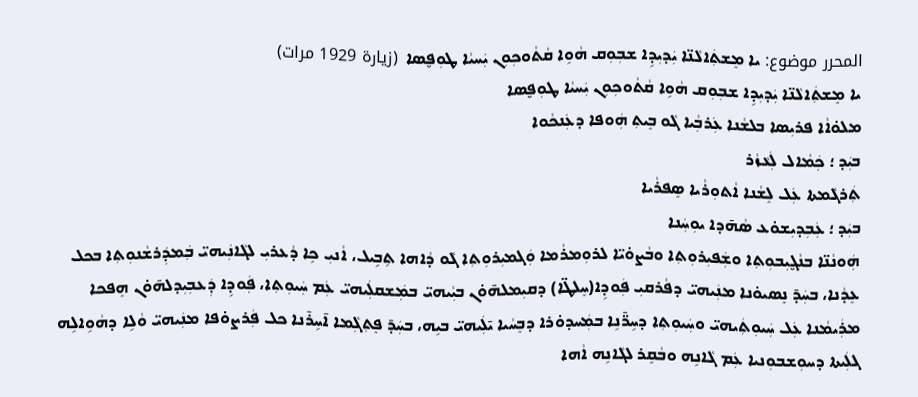المحرر موضوع: ܝܐ ܡܸܫܬܲܐܠܵܢ̈ܐ ܝܲܕܝܼܕܹܐ ܫܒܼܘܼܩ ܗܵܘܹܐ ܩܵܬܵܘܟܼܘܼܢ ܝܲܚܝܵܐ ܛܘܼܦ̮ܣܐ  (زيارة 1929 مرات)
ܝܐ ܡܸܫܬܲܐܠܵܢ̈ܐ ܝܲܕܝܼܕܹܐ ܫܒܼܘܼܩ ܗܵܘܹܐ ܩܵܬܵܘܟܼܘܼܢ ܝܲܚܝܵܐ ܛܘܼܦ̮ܣܐ
ܡܠܘ̇ܐܵܐ ܦܪܝܼܣܐ ܒܠܫܵܢܐ ܥܲܪܒܼܵܝܐ ܓܵܘ ܒܸܝܬܼ ܗܲܘܦܐ ܕܥܲܢܟܵܘܐ
ܒܝܲܕ ؛ ܟܲܡܵܐܠ ܠܲܥܵܙܵܪ
ܬܲܪܓܵܡܬܐ ܥܲܠ ܠܸܫܵܢܐ ܐܵܬܘܼܪܵܝܐ ܣܸܦܪܵܝܐ
ܒܝܲܕ ؛ ܥܲܒܼܕܝܼܫܘ̇ܥ ܣܵܗ̄ܕܐ ܝܘܼܚܲܢܐ
ܗܲܘܢܵܢ̈ܐ ܒܢܵܓ̮ܝܼܒܘܼܬܼܐ ܘܫܲܦܝܼܪܘܼܬܼܐ ܘܒܵܨܘ̇ܝ̈ܐ ܠܪܘܼܡܪܵܡܐ ܘܲܓܡܝܼܪܘܼܬܼܐ ܓܵܘ ܕܵܐܗܐ ܬܹܒܹܝܠ، ܐܵܢܝܼ ܟܹܐ ܕܵܥܪܝܼ ܠܓܵܐܢܲܝܗܝ̈ ܒܲܡܕܲܪܫܵܢܘܼܬܼܐ ܒܟܠ ܥܸܕܵܢܐ، ܒܚܲܕ̄ ܢܸܣܝܘ̇ܢܐ ܡܢܲܝܗܝ̈ ܕܦܵܪܩܝܼ ܦܲܘܕܹܐ(ܚܸܠܛ̈ܐ) ܕܩܝܼܡܠܗ̄ܘ̇ܢ ܒܝܼܵܝܗܝ̈ ܒܡܲܫܩܠܲܝܗܝ̈ ܥܲܡ ܚܲܝܘܼܬܼܐ، ܦܲܘܕܹܐ ܕܲܥܒܼܝܼܕܠܗ̄ܘ̇ܢ ܗܸܦܟܐ ܡܪܲܝܡܵܢܐ ܥܲܠ ܚܲܝܘܼܬܲܝܗܝ̈ ܘܚܲܝܘܼܬܼܐ ܕܚܹܪ̈̄ܢܹܐ ܒܡܲܚܕܘ̇ܪܐ ܕܒܸܚܵܝܐ ܝ̄ܠܲܝܗܝ̈ ܒܝܹܗ، ܒܚܲܕ̄ ܦܸܬܼܓܼܵܡܐ ܐ̄ܚܹܪ̄ܢܐ ܟܠ ܦܲܪܨܘ̇ܦܐ ܡܢܲܝܗܝ̈ ܘܵܠܹܐ ܕܗܵܘܹܐܠܹܗ ܓܠܲܝܬܐ ܕܚܘܼܫܒܘܼܢܝܐ ܥܲܡ ܓܵܐܢܹܗ ܘܒܵܩܸܪ ܠܓܵܐܢܹܗ ܐܵܗܐ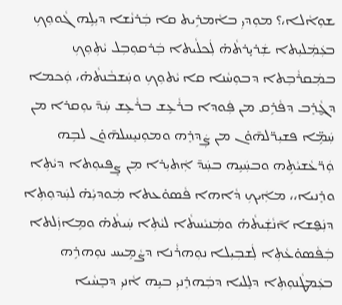ܫܘܼܐܵܠܐ،؟ ܡܘܼܕܝܼ ܒܐܵܡܪܹܝܬ ܩܐ ܒܲܪܢܵܫܐ ܕܝܼܠܹܗ ܓܵܘܘܼܟܼ ܒܥܲܡܲܠܝܼܬܐ ܫܲܪܝܼܸܪܬܵܗ̇ ܠܲܟܠܵܝܬܐ ܒܲܪܩܘܼܒܼܠ ܝܵܬܼܘܼܟܼ ܒܡܲܩܪܵܒܼܬܐ ܕܒܘܼܚܵܢܐ ܩܐ ܝܵܬܘܼܟܼ ܘܚܲܫܒܵܢܬܵܗ̇، ܘܲܟܡܐ ܕܓ̮ܵܪܸܒ ܕܦܵܪܹܩ ܡܢ ܦܲܘܕܐ ܒܪܵܥܹܫ ܒܪܵܥܹܫ ܚܲܕ̄ ܝܘܼܩܪܐ ܡܢ ܚܲܡܹ̈ܐ ܦܫܝܼܪ̈ܠܗ̄ܘ̇ܢ ܡܢ ܨܲܕܪܸܗ ܘܡܘܼܢܝܸܚܠܗ̄ܘ̇ܢ ܠܒܹܗ ܘܲܪ̈ܥܵܫܝܵܬܹܗ ܘܒܚܲܝܹܗ ܒܚܲܕ̄ ܐܲܬܝܼܪܐ ܡܼܢ ܨܸܦܝܘܼܬܐ ܕܝܵܬܼܐ ܘܪܸܢܝܐ،، ܡܐܲܝܟܼ ܕܵܐܗܐ ܦܵܣܘ̇ܥܬܐ ܡܲܘܕܝܼܵܗ̇ ܠܚܲܕܘܼܬܼܐ ܕܢܲܦ̮ܫܐ ܐ̄ܢܵܫܲܝܬܵܗ̇ ܘܡܲܢܝܵܚܬܵܐ ܠܝܵܬܼܐ ܚܲܝܬܵܗ̇ ܘܡܹܐܙܲܠܬܐ ܒܲܦܵܣܘ̇ܥܵܬܼܐ ܠܲܫܒܼܝܼܠܐ ܢܘܼܗܪܵܢܐ ܕܨܵܡܹܝܚ ܢܘܼܗܪܹܗ ܒܥܲܡܛܵܢܘܼܬܼܐ ܕܠܸܠܝܐ ܕܒܲܗܪܸܢܝܼ ܒܝܹܗ ܐܵܢܝܼ ܕܒܸܚܵܝܐ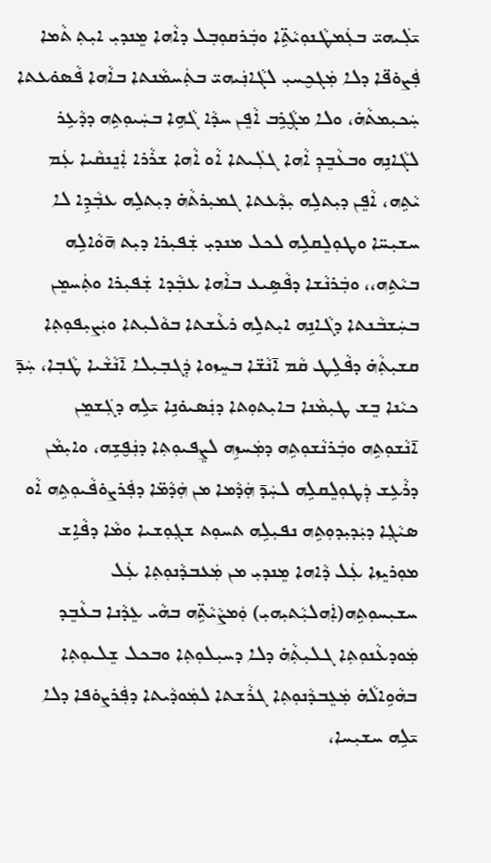ܝ̄ܠܲܝܗܝ̈ ܒܥܲܡܛܵܢܘܼܝܵܬܹ̈ܐ ܘܒܲܪܩܘܼܒܼܠ ܕܐܵܗܐ ܡܸܢܕܝܼ ܐܝܼܬܼ ܬܵܡܐ ܦܲܨܘ̇ܦ̈ܐ ܕܠܐ ܡܲܓܟ̮ܚܝܼ ܠܓܵܐܢܲܝܗܝ̈ ܒܬܲܚܡܵܢܬܐ ܒܐܵܗܐ ܦܵܣܘ̇ܥܬܐ ܚܲܟܝܼܡܬܵܗ̇، ܘܠܐ ܡܓ̮ܵܪܹܒ ܐܵܦܸܢ ܚܕܵܐ ܓܵܗܹܐ ܒܚܲܝܘܼܬܹܗ ܕܕܵܥܹܪ ܠܓܵܐܢܹܗ ܘܒܥܵܒܸܕܼ ܐܵܗܐ ܓܠܲܝܬܐ ܐܵܘ ܐܵܗܐ ܫܪܵܪܐ ܐܲܢܸܢܩܵܝܐ ܥܲܡ ܝܵܬܹܗ، ܐܵܦܸܢ ܕܝܼܬܠܹܗ ܝܼܕܵܥܬܐ ܓܡܝܼܪܬܵܗ̇ ܕܝܼܬܠܹܗ ܥܒܼܵܕܹܐ ܠܐ ܚܫܝܼܚ̈ܐ ܘܛܘܼܠܸܩܠܹܗ ܠܟܠ ܡܢܕܝܼ ܫܲܦܝܼܪܐ ܕܝܼܬ ܗ̄ܘܵܐܠܹܗ ܒܝܵܬܹܗ،، ܘܒܲܪܢܵܫܐ ܕܦܵܣܹܝܥ ܒܐܵܗܐ ܥܒܼܵܕܐ ܫܲܦܝܼܪܐ ܘܬܲܚܡܸܢ ܒܚܲܫܒܵܢܬܐ ܕܓܵܐܢܹܗ ܐܝܼܬܠܹܗ ܪܥܵܫܬܐ ܒܘܵܠܝܼܬܐ ܘܝܲܨܝܼܦܘܼܬܼܐ ܩܫܝܼܬܼܵܗ̇ ܕܦܵܠܹܛ ܩܵܡ ܐ̄ܢܵܫ̈ܐ ܒܚܸܙܘܐ ܕܲܓܒܼܝܼܠܐ ܐ̄ܢܵܫܵܝܐ ܛܵܒܼܐ، ܚܲܕ̄ ܟܝܵܢܐ ܒܸܫ ܛܝܼܡܵܢܐ ܒܐܝܼܬܘܼܬܐ ܕܢܲܣܝܘ̇ܢܹܐ ܝ̄ܠܹܗ ܕܓܲܫܡܸܢ ܐ̄ܢܵܫܘܼܬܹܗ ܘܒܲܪܢܵܫܘܼܬܹܗ ܕܡܲܚܙܹܗ ܠܨܸܦܝܘܼܬܼܐ ܕܢܲܦ̮ܫܹܗ، ܘܐܝܼܡܵܢ ܕܪܵܥܹܫ ܕܲܛܘܼܠܸܩܠܹܗ ܠܚܲܕ̄ ܗܲܕܵܡܐ ܡܢ ܗܲܕܵܡ̈ܐ ܕܦܲܪܨܘ̇ܦܵܝܘܼܬܹܗ ܐܵܘ ܣܝܵܓܼܐ ܕܝܲܕܝܼܕܘܼܬܹܗ ܢܦܝܼܠܹܗ ܬܚܘܼܬ ܫܓܼܘܼܫܝܐ ܘܡܵܐ ܕܦܵܐܹܫ ܡܘܼܪܝܸܙܐ ܥܲܠ ܕܵܐܗܐ ܡܸܢܕܝܼ ܡܢ ܡܲܥܒܕܵܢܘܼܬܼܐ ܥܲܠ ܚܫܝܼܚܘܼܬܹܗ(ܐܲܗܠܝܼܵܬܝܼܗܝܼ) ܘܲܡܨܵܝܵܬܹ̈ܗ ܒܗܵܝ ܥܸܕܵܢܐ ܒܥܵܒܸܕ ܡܲܘܕܥܵܢܘܼܬܼܐ ܓܠܝܼܬܼܵܗ̇ ܕܠܐ ܕܚܝܼܠܘܼܬܼܐ ܘܒܟܠ ܫܸܠܝܘܼܬܼܐ ܒܗܵܘܹܐܠܵܗ̇ ܡܲܥܸܒܕܵܢܘܼܬܼܐ ܓܪܵܫܬܐ ܠܡܲܘܕܵܝܬܐ ܕܦܲܪܨܘ̇ܦܐ ܕܠܐ ܝ̄ܠܹܗ ܚܫܝܼܚܐ،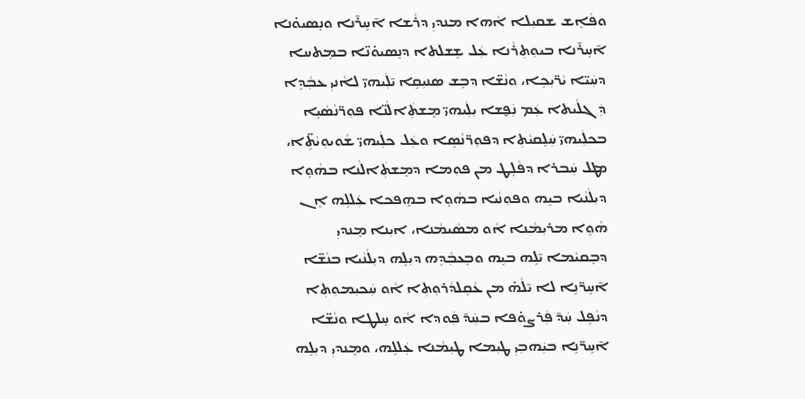ܘܦܵܐܸܫ ܫܩܝܼܠܐ ܐܵܗܐ ܡܢܕܝܼ ܕܪܵܫܐ ܐ̄ܚܹܪ̄ܢܐ ܘܢܸܣܝܘ̇ܢܐ ܐ̄ܚܹܪ̄ܢܐ ܒܝܘܼܬܼܪܵܢܐ ܥܲܠ ܫܸܫܠܬܐ ܕܢܸܣܝܘ̇ܢ̈ܐ ܒܡܸܬܚܐ ܕܚܲܝ̈ܐ ܝܵܪ̈ܝܼܟܹܐ، ܘܢܵܫ̈ܐ ܕܒܸܫ ܣܢܝܼܩܹܐ ܝ̄ܠܲܝܗܝ̈ ܠܐܵܢܝܼ ܥܒܼܵܕܹܐ ܕܲܓܠܵܝܬܐ ܥܲܡ ܢܲܦ̮ܫܐ ܝܼܠܲܝܗܝ̈ ܡܸܫܬܲܐܠܵܢ̈ܐ ܦܘܼܪ̈ܢܵܣܵܝܹܐ ܒܟܠܲܝܗܝ̈ ܚܲܠܸܩܝܵܬܼܐ ܕܦܘܼܪ̈ܢܵܣܹܐ ܘܥܲܠ ܟܠܲܝܗܝ̈ ܫܵܘܝܘܼܝܵܬܹ̈ܐ، ܡܛܠ ܚܲܒܪܐ ܕܦܵܠܹܛ ܡܢ ܦܘܼܡܐ ܕܡܸܫܬܲܐܠܵܢܐ ܒܗܵܘܹܐ ܕܝܼܠܵܢܵܝܐ ܒܝܹܗ ܘܦܘܼܢܵܝܐ ܒܗܵܘܹܐ ܒܗܸܦܟܐ ܥܲܠܠܹܗ ܐܸܢ ܗܵܘܹܐ ܡܪܝܼܡܵܢܐ ܐܵܘ ܡܣܵܝܡܵܢܐ، ܐܝܼܢܐ ܡܸܢܕܝܼ ܕܒܸܩܝܵܡܐ ܝ̄ܠܹܗ ܒܝܹܗ ܘܒܸܥܒܼܵܕܹܗ ܕܝܼܠܹܗ ܕܝܼܠܵܢܵܝܐ ܒܢܵܫ̈ܐ ܐ̄ܚܹܪ̈ܢܹܐ ܠܐ ܝ̄ܠܵܗ̇ ܡܢ ܥܵܩܸܠܕܵܪܘܼܬܼܐ ܐܵܘ ܚܲܟܝܼܡܘܼܬܼܐ ܕܢܵܦܹܠ ܚܲܕ̄ ܦܲܪܨܘ̇ܦܐ ܒܚܲܕ̄ ܦܲܘܕܐ ܐܵܘ ܚܸܠܛܐ ܘܢܵܫ̈ܐ ܐ̄ܚܹܪ̈ܢܹܐ ܒܝܲܗܒܼܝܼ ܛܝܼܡܐ ܛܝܼܡܵܢܐ ܥܲܠܠܹܗ، ܘܡܸܢܕܝܼ ܕܝܼܠܹܗ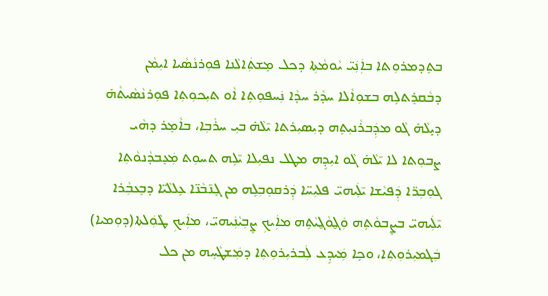ܒܬܸܕܡܪܘܼܬܐ ܒܐܲܢܲܝ̈ ܝܵܘܡܵܬܼܐ ܕܟܠ ܡܸܫܬܲܐܠܵܢܐ ܦܘܼܪܢܵܣܵܝܐ ܐܝܼܡܵܢ ܕܒܵܩܪܸܬܠܹܗ ܒܫܘܼܐܵܠܐ ܚܕܵܪ ܚܕܵܐ ܢܲܚܦܘܼܬܼܐ ܐܵܘ ܬܝܼܟܘܼܬܼܐ ܦܘܼܪܢܵܣܵܝܬܵܗ̇ ܕܝܼܸܠܵܗ̇ ܓܵܘ ܡܕܲܒܪܵܢܝܼܬܹܗ ܕܝܼܣܝܼܪܬܐ ܝ̄ܠܵܗ̇ ܒܝܼ ܚܪܵܒܼܐ، ܒܐܵܡܸܪ ܕܗܵܝ ܨܒܘܼܬܐ ܠܐ ܝ̄ܠܵܗ̇ ܓܵܘ ܐܝܼܕܹܗ ܡܛܠ ܢܦܝܼܠܐ ܝ̄ܠܹܗ ܬܚܘܼܬ ܡܲܥܸܒܕܵܢܘܵܬܼܐ ܓܘܼܒܼܪ̈ܐ ܕܲܦܝܵܫܐ ܝ̄ܠܲܝܗܝ̈ ܦܠܝܼܚ̈ܐ ܕܲܪܩܘܼܒܼܠܹܗ ܡܢ ܓܸܢ̄ܒܵܢ̈ܐ ܥܹܠܠܵܝ̈ܐ ܕܒܸܥܒܼܵܪܐ ܝ̄ܠܲܝܗܝ̈ ܒܨܸܒܘܵܬܹܗ ܘܲܓ̮ܘܵܓ̮ܝܵܬܹܗ ܡܐܲܝܟܼ ܨܸܒܼܝܵܢܲܝܗܝ̈، ܡܐܲܝܟܼ ܛܵܘܲܠܬܐ(ܕܘܼܡܝܐ) ܒܲܓܡܝܼܪܘܼܬܼܐ، ܘܟܹܐ ܡܲܝܕܹܥ ܠܲܒܪܝܼܪܘܼܬܼܐ ܕܡܲܫܛܵܚܹܗ ܡܢ ܟܠ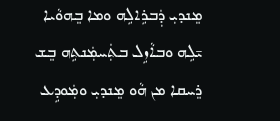ܡܸܢܕܝܼ ܕܲܒܪܹܐܠܹܗ ܘܡܐ ܒܸܗܘܵܝܐ ܝ̄ܠܹܗ ܘܒܐܵܙܹܠ ܒܬܲܚܡܲܢܬܹܗ ܒܸܫ ܪܸܚܩܐ ܡܢ ܗܵܘ ܡܸܢܕܝܼ ܘܡܲܘܕܹܥ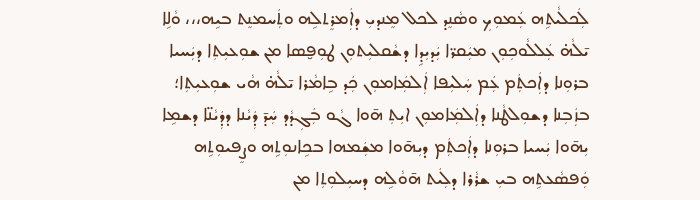ܠܲܟܠܵܝܬܹܗ ܥܲܡܘܼܟܼ ܘܣܵܢܸܕ ܠܟܠ ܡܸܢܕܝܼ ܕܐܲܡܪܸܬܠܹܗ ܘܬܲܚܡܢܸܬ ܒܝܹܗ،،، ܘܵܠܹܐ ܝ̄ܠܵܗ̇ ܥܲܠܠܵܘܟܼܘܼܢ ܡܝܲܩܪ̈ܐ ܝܲܕܝܼܕܹܐ ܕܫܵܩܠܝܼܬܘܼܢ ܛܘܼܦ̮ܣܐ ܡܢ ܫܘܼܥܝܼܬܼܐ ܕܝܲܚܝܐ ܒܪܘܼܢܐ ܕܐܲܟܬܲܡ ܥܲܡ ܚܲܠܝܼܦܐ ܐܲܠܡܲܐܡܘܼܢ ܟܲܕ ܒܹܐܡܵܪܐ ܝ̄ܠܵܗ̇ ܗܵܝ ܫܘܼܥܝܼܬܼܐ؛ ܒܙܲܒܼܢܐ ܕܫܘܼܠܛܵܢܐ ܕܐܲܠܡܲܐܡܘܼܢ ܐܝܼܬܼ ܗ̄ܘܐ ܓܵܘ ܒܲܓܼܕܵܕ ܚܲܕ̄ ܕܲܝܵܢܐ ܕܕܲܝܵܢ̈ܐ ܕܫܡܹܐ ܝܼܗ̄ܘܐ ܝܲܚܝܐ ܒܪܘܼܢܐ ܕܐܲܟܬܲܡ ܕܝܼܗ̄ܘܐ ܡܫܲܡܗܐ ܒܟܹܐܢܘܼܬܹܗ ܘܨܸܦܝܘܼܬܹܗ ܘܲܦܣܵܥܬܹܗ ܒܝܼ ܫܪܵܪܐ ܕܠܲܝܬ ܗ̄ܘܵܠܹܗ ܕܚܝܼܠܘܼܬܼܐ ܡܢ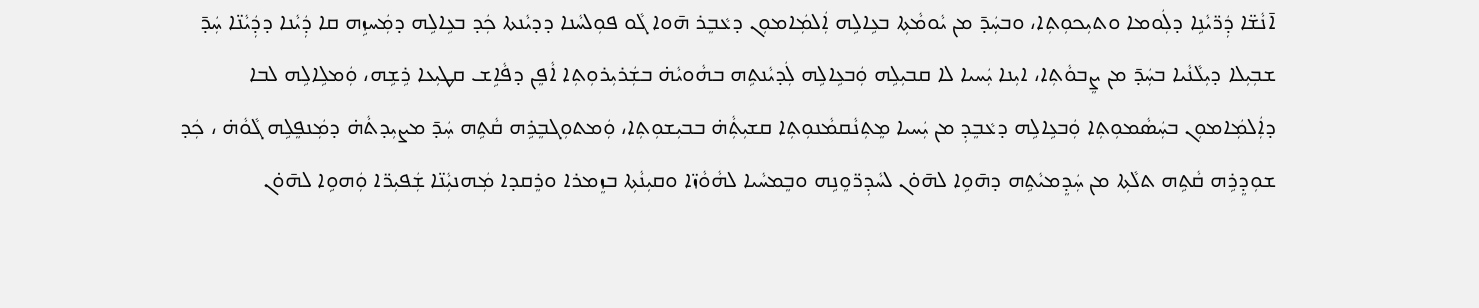ܐ̄ܢܵܫ̈ܐ ܕܲܪ̈ܝܵܢܹܐ ܕܠܲܘܡܐ ܘܬܝܼܟܘܼܬܼܐ، ܘܒܚܲܕ̄ ܡܢ ܝܵܘܡܵܬܼܐ ܒܥܹܐܠܹܗ ܐܲܠܡܲܐܡܘܼܢ ܕܥܵܒܸܪ ܗ̄ܘܐ ܓܵܘ ܦܘܼܠܚܵܢܐ ܕܕܝܵܢܬܐ ܟܲܕ ܒܥܹܐܠܹܗ ܕܡܲܚܙܹܗ ܩܐ ܕܲܝܵܢܐ ܕܕܲܝܵܢ̈ܐ ܚܲܕ̄ ܫܒܼܝܼܠܐ ܕܝܼܠܵܢܵܝܐ ܒܚܲܕ̄ ܡܢ ܨܸܒܘܵܬܼܐ، ܐܝܼܢܐ ܝܲܚܝܐ ܠܐ ܩܒܝܼܠܹܗ ܘܲܒܥܹܐܠܹܗ ܠܲܕܝܵܢܬܹܗ ܒܗܵܘܝܵܗ̇ ܒܫܲܪܝܼܪܘܼܬܼܐ ܐܵܦܸܢ ܕܦܵܐܹܫ ܩܛܝܼܥܐ ܪܹܫܹܗ، ܘܲܡܠܹܐܠܹܗ ܠܒܐ ܕܐܲܠܡܲܐܡܘܼܢ ܒܚܲܣܵܡܘܼܬܼܐ ܘܲܒܥܹܐܠܹܗ ܕܥܵܒܸܕܼ ܡܢ ܝܲܚܝܐ ܡܸܬܼܢܵܩܡܵܢܘܼܬܼܐ ܩܫܝܼܬܼܵܗ̇ ܒܒܝܼܫܘܼܬܼܐ، ܘܲܡܬܘܼܓܒܸܪܹܗ ܩܵܬܹܗ ܚܲܕ̄ ܡܨܝܼܕܬܵܗ̇ ܕܡܲܢܦܸܠܹܗ ܓܵܘܵܗ̇ ، ܟܲܕ ܫܘܼܕܸܪܹܗ ܩܵܬܹܗ ܬܠܵܬܼܐ ܡܢ ܚܲܕܸܡܝܵܬܹܗ ܕܗ̄ܘܹܐ ܠܗ̄ܘ̇ܢ ܠܚܵܕܼܪ̈ܘܸܢܹܗ ܘܒܸܡܚܵܝܐ ܠܗܵܘܵܙ̈ܐ ܘܩܝܼܢܵܬܼܐ ܒܙܸܡܪܐ ܘܪܸܩܕܐ ܡܲܗܢܝܼܵܢ̈ܐ ܫܲܦܝܼܪ̈ܐ ܘܲܗܘܹܐ ܠܗ̄ܘ̇ܢ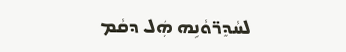ܠܚܵܕܸܪ̈ܘܵܢܹܗ ܗܲܠ ܕܩܵܡ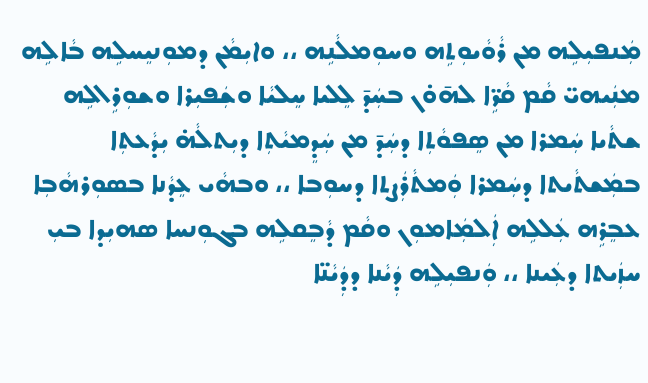ܡܲܢܦܝܼܠܹܗ ܡܢ ܪܵܘܵܝܘܼܬܹܗ ܘܚܘܼܡܠܵܢܹܗ ،، ܘܐܝܼܡܵܢ ܕܡܘܼܢܝܸܚܠܹܗ ܒܵܐܠܹܗ ܡܢܲܝܗܝ̈ ܩܵܡ ܩܵܪܹ̈ܐ ܠܗ̄ܘ̇ܢ ܒܚܲܕ̄ ܠܸܠܝܐ ܚܸܠܝܵܐ ܘܫܲܦܝܼܪܐ ܘܫܘܼܪܹܐܠܹܗ ܫܬܵܝܐ ܚܲܡܪܐ ܡܢ ܣܸܦܘܵܬܼܐ ܕܚܲܕ̄ ܡܢ ܚܲܕܸܡܝܵܬܼܐ ܕܝܼܬܠܵܗ̇ ܝܼܕܵܥܬܼܐ ܒܡܲܫܬܵܝܬܐ ܕܚܲܡܪܐ ܘܲܡܬܵܪܲܨܬܐ ܕܚܘܼܒܐ ،، ܘܒܗܵܝ ܥܸܕܵܢܐ ܒܣܘܼܪܗܵܒܼܐ ܥܒܸܪܹܗ ܥܲܠܠܹܗ ܐܲܠܡܲܐܡܘܼܢ ܘܩܵܡ ܕܵܒܸܩܠܹܗ ܒܓܘܼܢܚܐ ܣܗܝܼܕܐ ܒܝܼ ܚܙܲܝܬܐ ܕܥܲܝܢܐ ،، ܘܲܢܦܝܼܠܹܗ ܕܲܝܵܢܐ ܕܕܲܝܵܢ̈ܐ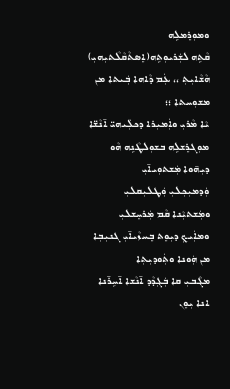ܘܡܘܼܪܸܡܠܹܗ
ܩܵܬܹܗ ܠܫܲܪܝܘܼܬܹܗ(ܐܸܣܬܵܩܵܠܵܬܝܼܗܝܼ) ܗܵܫܵܐܝܼܬܼ ،، ܥܲܡ ܕܵܐܗܐ ܒܲܝܬܐ ܡܢ ܡܫܘܼܚܬܐ ؛؛
ܝܵܐ ܡܵܪܝܼ ܘܐܲܡܝܼܪܐ ܕܟܠܲܝܗܝ̈ ܐ̄ܢܵܫ̈ܐ
ܡܘܼܓܪܸܫܠܹܗ ܒܫܘܼܠܛܵܢܹܗ ܗܵܘ ܕܝܼܗ̄ܘܐ ܡܲܫܬܘܼܝܐ̄ܝܼ
ܘܲܕܡܝܼܟܼܠܝܼ ܘܲܛܠܝܼܩܠܝܼ ܘܡܲܫܬܝܼܵܢܐ ܩܵܡ ܡܲܪܚܸܫܠܝܼ
ܘܡܐܲܝܟܼ ܕܝܼܘܸܬ ܒܸܚܙܵܝܐ̄ܝܼ ܓܢܝܼܒܼܐ ܡܢ ܗܲܘܢܐ ܘܬܲܘܕܝܼܬܼܐ
ܡܓܵܒܝܼ ܩܐ ܒܲܓܼܕܵܕ ܐ̄ܢܵܫܐ ܐ̄ܚܹܪ̄ܢܐ
ܐܢܐ ܝܼܘܸܢ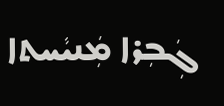ܓܲܒܼܪܐ ܡܲܢܝܵܚܬܐ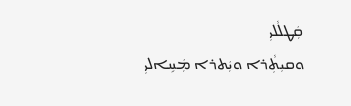ܩܲܛܠܵܠܝܼ
ܘܩܝܼܬܼܵܪܐ ܘܝܲܬܪܐ ܡܲܚܹܐܠܝܼ